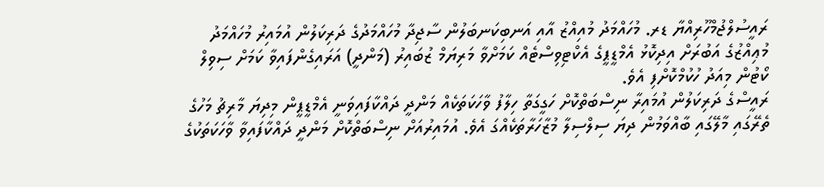ރައީސުލްޖުމްހޫރިއްޔާ ޑރ. މުހައްމަދު މުއިއްޒު އާއި އަނބިކަނބަލުން ސާޖިދާ މުހައްމަދުގެ ދަރިކަލުން އުމައިރު މުހައްމަދު މުޢިއްޒުގެ އަބުރަށް އިދިކޮޅު އެމްޑީޕީގެ އެކްޓިވިސްޓެއް ކަމަށްވާ މަރިޔަމް ޒުބައިރު (މަންދީ) އަރައިގެންފައިވާ ކަމަށް ސިވިލް ކޯޓުން މިއަދު ހުކުމްކޮށްފި އެވެ.
ރައީސްގެ ދަރިކަލުން އުމައިރާ ނިސްބަތްކޮށް ހަގީގަތާ ހިލާފު ވާހަކަތަކެއް މަންދީ ދައްކާފައިވަނީ އެމްޑީޕީން މިދިޔަ މާރިޗު މަހުގެ ތެރޭގައި މާލޭގައި ބާއްވަމުން ދިޔަ ސިލްސިލާ މުޒާހަރާތަކެއްގަ އެވެ. އުމައިރުއަށް ނިސްބަތްކޮށް މަންދީ ދައްކާފައިވާ ވާހަކަތަކުގެ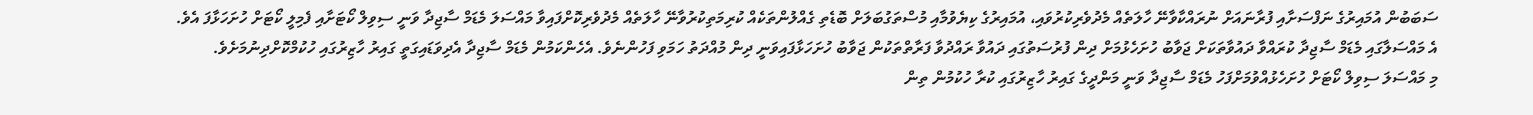ސަބަބުން އުމައިރުގެ ނަފްސަށާއި ފުރާނައަށް ނުރައްކާވާނޭ ހާލަތެއް މެދުވެރިކުރުވައި، އުމައިރުގެ ކިޔެވުމާއި މުސްތަގުބަލަށް ބޮޑެތި ގެއްލުންތަކެއް ކުރިމަތިކުރުވާނޭ ހާލަތެއް މެދުވެރިކޮށްފައިވާ މައްސަލަ މެޑަމް ސާޖިދާ ވަނީ ސިވިލް ކޯޓަށާއި ފެމިލީ ކޯޓަށް ހުށަހަޅާފަ އެވެ.
އެ މައްސަލާގައި މެޑަމް ސާޖިދާ ކުރައްވާ ދައުވާތަކަށް ޖަވާބު ހުށަހެޅުމަށް ދިން ފުރުސަތުގައި ދައުވާ ރައްދުވާ ފަރާތްތަކުން ޖަވާބު ހުށަހަޅާފައިވަނީ ދިން މުއްދަތު ހަމަވި ފަހުންނެވެ. އެހެންކަމުން މެޑަމް ސާޖިދާ އެދިވަޑައިގަތީ ގައިރު ހާޒިރުގައި ހުކުމްކޮށްދިނުމަށެވެ.
މި މައްސަލަ ސިވިލް ކޯޓަށް ހުށަހެޅުއްވުމަށްފަހު މެޑަމް ސާޖިދާ ވަނީ މަންދީގެ ގައިރު ހާޒިރުގައި ކުރާ ހުކުމުން ތިން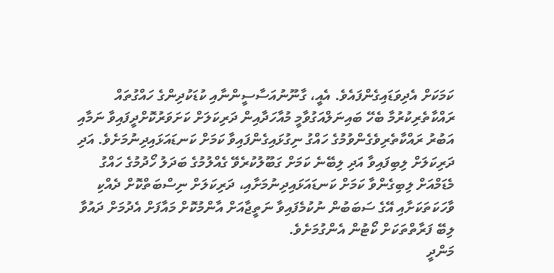ކަމަކަށް އެދިވަޑައިގެންފައެވެ. އެއީ، ގާނޫނުއަސާސީންނާއި ކުޑަކުދިންގެ ހައްގުތައް ރައްކާތެރިކުރުމާ ބެހޭ ބައިނަލްއަގުވާމީ މުއާހަދާއިން ދަރިކަލަށް ކަށަވަރުކޮށްދީފައިވާ ނަމާއި އަބުރު ރައްކާތެރިވެގެންވުމުގެ ހައްގު ނިގުޅައިގެންފައިވާ ކަމަށް ކަނޑައަޅައިދިނުމަށެވެ. އަދި ދަރިކަލަށް ލިބިފައިވާ އަދި ލިބޭނެ ކަމަށް ގަބޫލުކުރެވޭ ގެއްލުމުގެ ބަދަލު ހޯދުމުގެ ހައްގު މެޑަމްއަށް ލިބިގެންވާ ކަމަށް ކަނޑައަޅައިދިނުމަށާއި، ދަރިކަލަށް ނިސްބަތްކޮށް ދެއްކި ވާހަކަތަކަށާއި އޭގެ ސަބަބުން ނުކުމެފައިވާ ނަތީޖާއަށް އާންމުކޮށް މައާފަށް އެދުމަށް ދައުވާ ލިބޭ ފަރާތްތަކަށް ކޯޓުން އެންގުމަށެވެ.
މަންދީ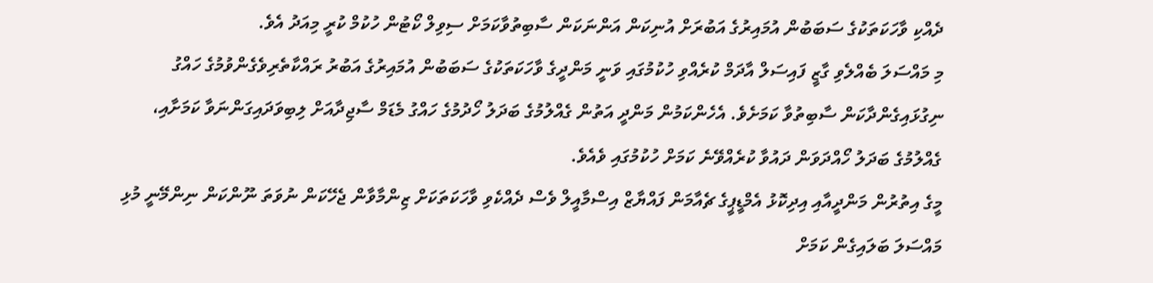ދެއްކި ވާހަކަތަކުގެ ސަބަބުން އުމައިރުގެ އަބުރަށް އުނިކަން އަންނަކަން ސާބިތުވާކަމަށް ސިވިލް ކޯޓުން ހުކުމް ކުރީ މިއަދު އެވެ.
މި މައްސަލަ ބެއްލެވި ގާޒީ ފައިސަލް އާދަމް ކުރެއްވި ހުކުމުގައި ވަނީ މަންދީގެ ވާހަކަތަކުގެ ސަބަބުން އުމައިރުގެ އަބުރު ރައްކާތެރިވެގެންވުމުގެ ހައްގު ނިގުޅައިގެންދާކަން ސާބިތުވާ ކަމަށެވެ. އެހެންކަމުން މަންދީ އަތުން ގެއްލުމުގެ ބަދަލު ހޯދުމުގެ ހައްގު މެޑަމް ސާޖިދާއަށް ލިބިވަދައިގަންނަވާ ކަމަށާއި، ގެއްލުމުގެ ބަދަލު ހޯއްދަވަން ދައުވާ ކުރެއްވޭނެ ކަމަށް ހުކުމުގައި ވެއެވެ.
މީގެ އިތުރުން މަންދީއާއި އިދިކޮޅު އެމްޑީޕީގެ ޗެއާމަން ފައްޔާޒް އިސްމާއީލް ވެސް ދެއްކެވި ވާހަކަތަކަށް ޒިންމާވާން ޖެހޭކަން ނުވަތަ ނޫންކަން ނިންމޭނީ މުޅި މައްސަލަ ބަލައިގެން ކަމަށް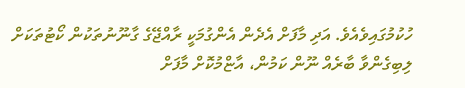ހުކުމުގައިވެއެވެ. އަދި މާފަށް އެދެން އެންގުމަކީ ރާއްޖޭގެ ގާނޫނުތަކުން ކޯޓުތަކަށް ލިބިގެންވާ ބާރެއް ނޫން ކަމުން، އާޏްމުކޮށް މާފަށް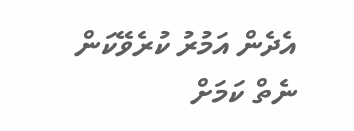އެދެން އަމުރު ކުރެވޭކަން ނެތް ކަމަށް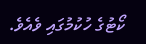ކޯޓުގެ ހުކުމުގައި ވެއެވެ.